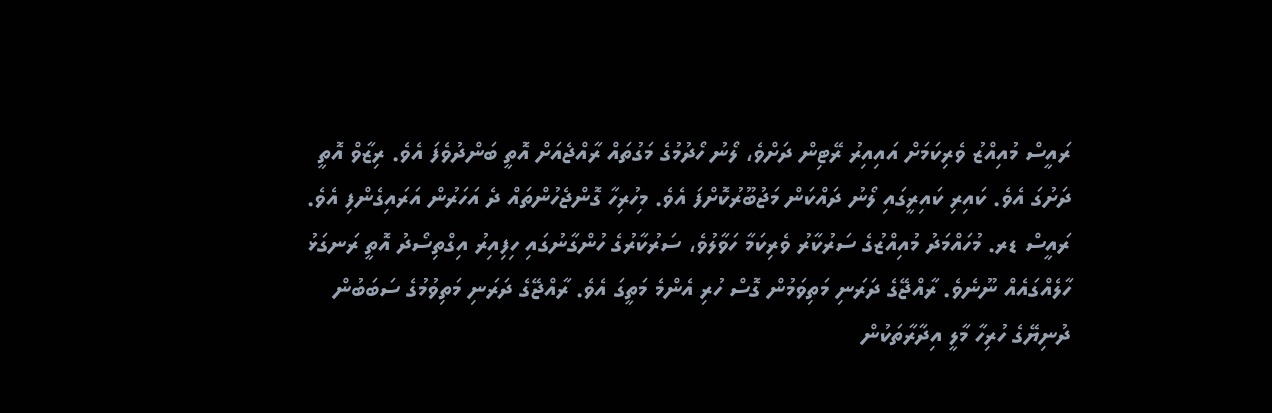ރައީސް މުއިއްޒު ވެރިކަމަށް އައިއިރު ރޭޓިން ދަށްވެ، ލޯނު ހޯދުމުގެ މަގުތައް ރާއްޖެއަށް އޮތީ ބަންދުވެފަ އެވެ. ރިޒާވް އޮތީ ދަށުގަ އެވެ. ކައިރި ކައިރީގައި ލޯނު ދައްކަން މަޖުބޫރުކޮށްފަ އެވެ. މިހުރިހާ ގޮންޖެހުންތައް ދެ އަހަރުން އަރައިގެންފި އެވެ.
ރައީސް ޑރ. މުހައްމަދު މުއިއްޒުގެ ސަރުކާރު ވެރިކަމާ ހަވާލުވެ، ސަރުކާރުގެ ހުންގާނުގައި ހިފިއިރު އިގްތިސޯދު އޮތީ ރަނގަޅު ހާލެއްގައެއް ނޫނެވެ. ރާއްޖޭގެ ދަރަނި މަތިވަމުން ގޮސް ހުރި އެންމެ މަތީގަ އެވެ. ރާއްޖޭގެ ދަރަނި މަތިވުމުގެ ސަބަބުން ދުނިޔޭގެ ހުރިހާ މާލީ އިދާރާތަކުން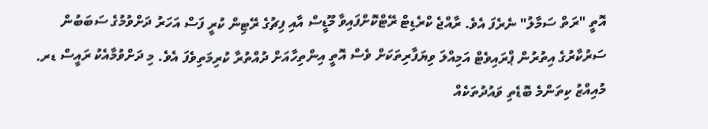އޮތީ "ރަތް ސަމާލު" ނެރެފަ އެވެ. ރާއްޖެ ކްރެޑިޓް ރޭޓްކޮށްފައިވާ މޫޑީސް އާއި ފިޗުގެ ރޭޓިން ކުރީ ފަސް އަހަރު ދަށްވުމުގެ ސަބަބުން ސަރުކާރުގެ އިތުރުން ޕްރައިވެޓް އަމިއްލަ ވިޔަފާރިތަކަށް ވެސް އޮތީ އިންތިހާއަށް ދުއްތުރާ ކުރިމަތިވެފަ އެވެ. މި ދަށްވުމާއެކު ރައީސް ޑރ. މުއިއްޒު ކިތަންމެ ބޮޑެތި ވައުދުތަކެއް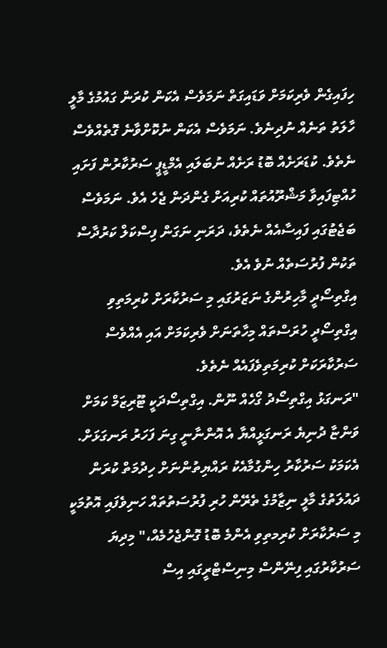ހިފައިގެން ވެރިކަމަށް ވަޑައިގަތް ނަމަވެސް އެކަން ކުރަން ގައުމުގެ މާލީ ހާލަތު ތަނެއް ނުދިނެވެ. ނަމަވެސް އެކަން ނުކޮށްވާނެ ގޮތެއްވެސް ނެތެވެ. ކުޑަރަށެއް ބޮޑު ރަށެއް ނުބަލައި އެމްޑީޕީ ސަރުކާރުން ފަށައި ހުއްޓިފައިވާ މަޝްރޫއުތައް ކުރިއަށް ގެންދަން ޖެހެ އެވެ. ނަމަވެސް ބަޖެޓުގައި ފައިސާއެއް ނެތެވެ، ދަރަނި ނަގަން ފިސްކަލް ކަރުދާސް ތަކުން ފުރުސަތެއް ނުވެ އެވެ.
އިގްތިސޯދީ މާހިރުންގެ ނަޒަރުގައި މި ސަރުކާރަށް ކުރިމަތިވި އިގްތިސޯދީ ހުރަސްތައް މިހާތަނަށް ވެރިކަމަށް އައި އެއްވެސް ސަރުކާރަކަށް ކުރިމަތިވެފައެއް ނެތެވެ.
"ރަނގަޅު އިގްތިސޯދު ގޯހެއް ނޫން. އިގްތިސޯދަކީ ޓޫރިޒަމް ކަމަށް ވަންޏާ ދުނިޔެ ރަނގަޅީއްޔާ އެ އޮންނާނީ ގިނަ ފަހަރު ރަނގަޅަށް. އެކަމަކު ސަރުކާރު ހިންގުމާއެކު ރައްޔިތުންނަށް ހިދުމަތް ކުރަން ދައުލަތުގެ މާލީ ނިޒާމުގެ ތެރޭން ހުރި ފުރުސަތުތައް ހަނިވެފައި އޮތުމަކީ މި ސަރުކާރަށް ކުރިމތިވި އެންމެ ބޮޑު ގޮންޖެހުމެއް،" މިދިޔަ ސަރުކާރުގައި ފިނޭންސް މިނިސްޓްރީގައި އިސް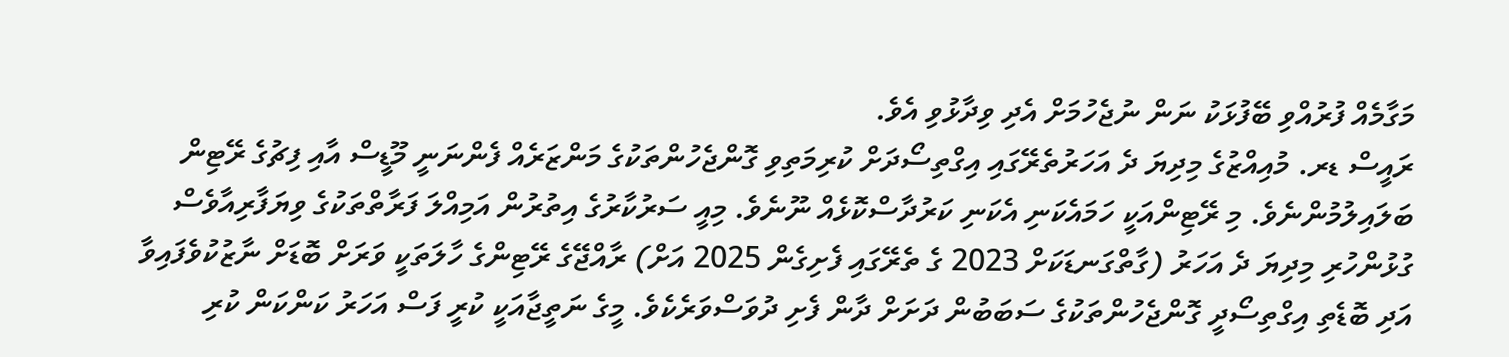މަގާމެއް ފުރުއްވި ބޭފުޅަކު ނަން ނުޖެހުމަށް އެދި ވިދާޅުވި އެވެ.
ރައީސް ޑރ. މުއިއްޒުގެ މިދިޔަ ދެ އަހަރުތެރޭގައި އިގްތިސޯދަށް ކުރިމަތިވި ގޮންޖެހުންތަކުގެ މަންޒަރެއް ފެންނަނީ މޫޑީސް އާއި ފިޗުގެ ރޭޓިން ބަލައިލުމުންނެވެ. މި ރޭޓިންއަކީ ހަމައެކަނި އެކަނި ކަރުދާސްކޮޅެއް ނޫނެވެ. މިއީ ސަރުކާރުގެ އިތުރުން އަމިއްލަ ފަރާތްތަކުގެ ވިޔަފާރިއާވެސް ގުޅުންހުރި މިދިޔަ ދެ އަހަރު (ގާތްގަނޑަކަށް 2023 ގެ ތެރޭގައި ފެށިގެން 2025 އަށް) ރާއްޖޭގެ ރޭޓިންގެ ހާލަތަކީ ވަރަށް ބޮޑަށް ނާޒުކުވެފައިވާ އަދި ބޮޑެތި އިގްތިސޯދީ ގޮންޖެހުންތަކުގެ ސަބަބުން ދަށަށް ދާން ފެށި ދުވަސްވަރެކެވެ. މީގެ ނަތީޖާއަކީ ކުރީ ފަސް އަހަރު ކަންކަން ކުރި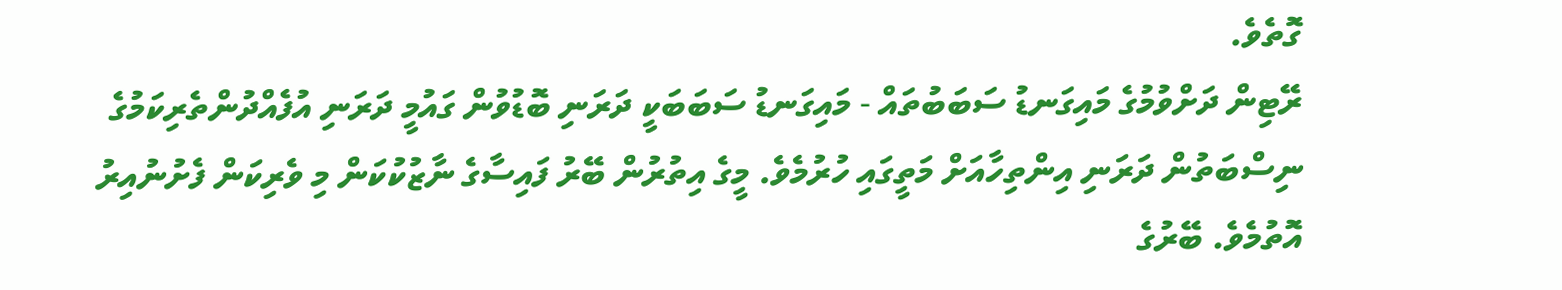ގޮތެވެ.
ރޭޓިން ދަށްވުމުގެ މައިގަނޑު ސަބަބުތައް - މައިގަނޑު ސަބަބަކީ ދަރަނި ބޮޑުވުން ގައުމީ ދަރަނި އުފެއްދުންތެރިކަމުގެ ނިސްބަތުން ދަރަނި އިންތިހާއަށް މަތީގައި ހުރުމެވެ. މީގެ އިތުރުން ބޭރު ފައިސާގެ ނާޒުކުކަން މި ވެރިކަން ފެށުނުއިރު އޮތުމެވެ. ބޭރުގެ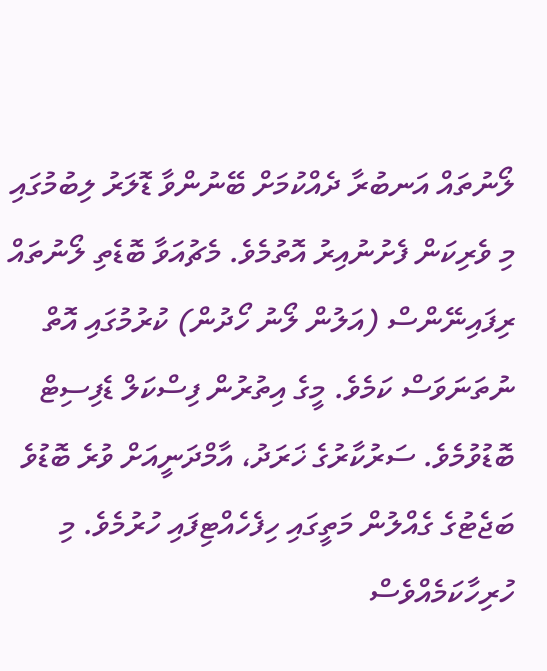ލޯނުތައް އަނބުރާ ދެއްކުމަށް ބޭނުންވާ ޑޮލަރު ލިބުމުގައި މި ވެރިކަން ފެށުނުއިރު އޮތުމެވެ. މެޗުއަވާ ބޮޑެތި ލޯނުތައް ރިފައިނޭންސް (އަލުން ލޯނު ހޯދުން) ކުރުމުގައި އޮތް ނުތަނަވަސް ކަމެވެ. މީގެ އިތުރުން ފިސްކަލް ޑެފިސިޓް ބޮޑުވުމެވެ. ސަރުކާރުގެ ޚަރަދު، އާމްދަނީއަށް ވުރެ ބޮޑުވެ ބަޖެޓުގެ ގެއްލުން މަތީގައި ހިފެހެއްޓިފައި ހުރުމެވެ. މި ހުރިހާކަމެއްވެސް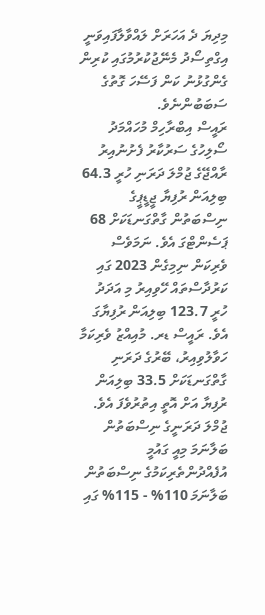މިދިޔަ ދެ އަހަރަށް ލައްވާލާފައިވަނީ އިގްތިސޯދު މެނޭޖުކުރުމުގައި ކުރިން ގެންގުޅުނު ކަން ފަސޭހަ ގޮތުގެ ސަބަބުންނެވެ.
ރައީސް އިބްރާހިމް މުހައްމަދު ސޯލިހުގެ ސަރުކާރު ފެށުނުއިރު ރާއްޖޭގެ ޖުމްލަ ދަރަނި ހުރީ 64.3 ބިލިއަން ރުފިޔާ ޖީޑީޕީގެ ނިސްބަތުން ގާތްގަނޑަކަށް 68 ޕަސެންޓްގަ އެވެ. ނަމަވެސް ވެރިކަން ނިމިގެން 2023 ގައި ކަރުދާސްތައް ހޭވިއިރު މި އަދަދު ހުރީ 123.7 ބިލިއަން ރުފިޔާގަ އެވެ. ރައީސް ޑރ. މުއިއްޒު ވެރިކަމާ ހަވާލުވިއިރު، ބޭރުގެ ދަރަނި ގާތްގަނޑަކަށް 33.5 ބިލިއަން ރުފިޔާ އަށް އޮތީ އިތުރުވެފަ އެވެ. ޖުމްލަ ދަރަނީގެ ނިސްބަތުން ބަލާނަމަ މިއީ ގައުމީ އުފެއްދުންތެރިކަމުގެ ނިސްބަތުން ބަލާނަމަ 110% - 115% ގައި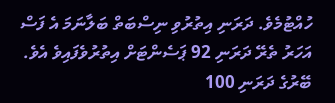ހުއްޓުމެވެ. ދަރަނި އިތުރުވި ނިސްބަތް ބަލާނަމަ އެ ފަސް އަހަރު ތެރޭ ދަރަނި 92 ޕަސެންޓަށް އިތުރުވެފައިވެ އެވެ. ބޭރުގެ ދަރަނި 100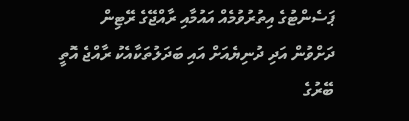ޕަސެންޓުގެ އިތުރުވުމެއް އައުމާއި ރާއްޖޭގެ ރޭޓިން ދަށްވުން އަދި ދުނިޔެއަށް އައި ބަދަލުތަކާއެކު ރާއްޖެ އޮތީ ބޭރުގެ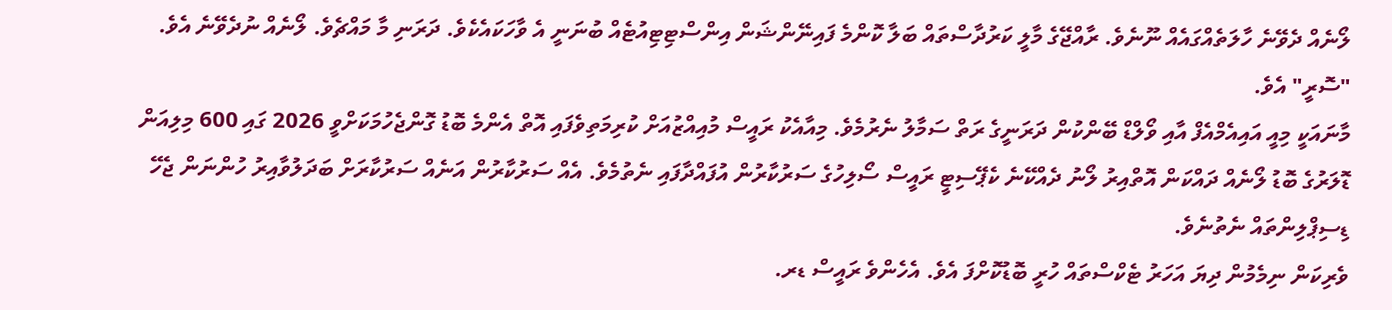ލޯނެއް ދެވޭނެ ހާލަތެއްގައެއް ނޫނެވެ. ރާއްޖޭގެ މާލީ ކަރުދާސްތައް ބަލާ ކޮންމެ ފައިނޭންޝަން އިންސްޓިޓިއުޓެއް ބުނަނީ އެ ވާހަކައެކެވެ. ދަރަނި މާ މައްޗެވެ. ލޯނެއް ނުދެވޭނެ އެވެ. "ސޮރީ" އެވެ.
މާނައަކީ މިއީ އައިއެމްއެފް އާއި ވޯލްޑް ބޭންކުން ދަރަނީގެ ރަތް ސަމާލު ނެރުމެވެ. މިއާއެކު ރައީސް މުއިއްޒުއަށް ކުރިމަތިވެފައި އޮތް އެންމެ ބޮޑު ގޮންޖެހުމަކަށްވީ 2026 ގައި 600 މިލިއަން ޑޮލަރުގެ ބޮޑު ލޯނެއް ދައްކަން އޮތްއިރު ލޯނު ދެއްކޭނެ ކެޕޭސިޓީ ރައީސް ސޯލިހުގެ ސަރުކާރުން އުފައްދާފައި ނެތުމެވެ. އެއް ސަރުކާރުން އަނެއް ސަރުކާރަށް ބަދަލުވާއިރު ހުންނަން ޖެހޭ ޑިސިޕްލިންތައް ނެތުނެވެ.
ވެރިކަން ނިމެމުން ދިޔަ އަހަރު ޓެކްސްތައް ހުރީ ބޮޑުކޮށްފަ އެވެ. އެހެންވެ ރައީސް ޑރ.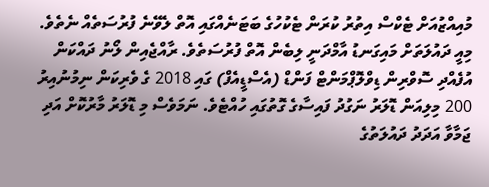މުއިއްޒުއަށް ޓެކްސް އިތުރު ކުރަން ޓެކުހުގެ ބަޓަނެއްގައި އޮތް ލެވޭނެ ފުރުސަތެއް ނެތެވެ. މިއީ ދައުލަތަށް މައިގަނޑު އާމްދަނީ ލިބެން އޮތް ފުރުސަތެވެ. ރާއްޖެއިން ލޯނު ދައްކަން އުފެއްދި ސޮވްރިން ޑިވްލޮޕްމަންޓް ފަންޑް (އެސްޑީއެފް) ގައި 2018 ގެ ވެރިކަން ނިމުނުއިރު 200 މިލިއަން ޑޮލަރު ނަގުދު ފައިސާގެ ގޮތުގައި ހުއްޓެވެ. ނަމަވެސް މި ޑޮލަރު މާރުކޮށް އަދި ޖަމާވާ އަދަދު ދައުލަތުގެ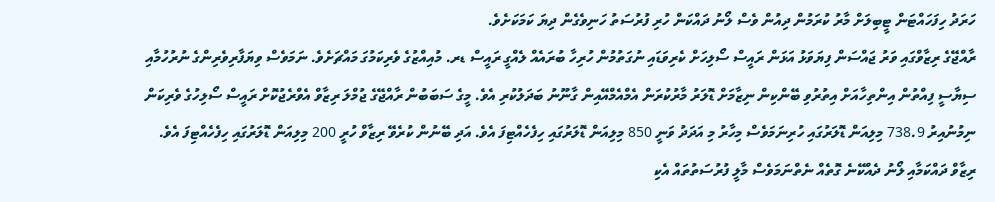ހަރަދު ހިފަހައްޓަން ޓީބިލަށް މާރު ކުރަމުން ދިއުން ވެސް ލޯނު ދައްކަން ހުރި ފުރުސަތު ހަނިވެގެން ދިޔަ ކަމަކަށެވެ.
ރާއްޖޭގެ ރިޒާވްގައި ވަރު ޖައްސަން ފިޔަވަޅު އަޅަން ރައީސް ސޯލިހަށް ކެރިވަޑައި ނުގަތުމުން ހުރިހާ ބުރައެއް ލެއްގީ ރައީސް ޑރ. މުއިއްޒުގެ ވެރިކަމުގަ މައްޗަށެވެ. ނަމަވެސް ވިޔަފާރިވެރިންގެ ނުރުހުމާއި ސިޔާސީ ފިއްތުން އިންތިހާއަށް އިތުރުވި ބޭންކިން ނިޒާމަށް ޑޮލަރު މާރުކުރަން އެމްއެމްއޭއިން ގާނޫނު ބަދަލުކުރި އެވެ. މީގެ ސަބަބުން ރާއްޖޭގެ ޖުމްލަ ރިޒާވް އެވްރެޖުކޮށް ރައީސް ސޯލިހުގެ ވެރިކަން ނިމުނުއިރު 738.9 މިލިއަން ޑޮލަރުގައި ހުރިނަމަވެސް މިހާރު މި އަދަދު ވަނީ 850 މިލިއަން ޑޮލަރުގައި ހިފެހެއްޓިފަ އެވެ. އަދި ބޭނުން ކުރެވޭ ރިޒާވް ހުރީ 200 މިލިއަން ޑޮލަރުގައި ހިފެހެއްޓިފަ އެވެ.
ރިޒާވް ދައްކަމާއި ލޯނު ދެއްކޭނެ ގޮތެއް ނެތްނަމަވެސް މާލީ ފުރުސަތުތައް އެކި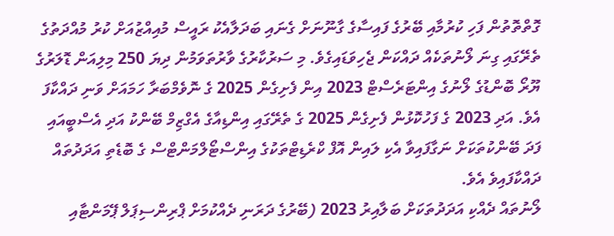ގޮތްތޮތުން ފަހި ކުރުމާއި ބޭރުގެ ފައިސާގެ ގާނޫނަށް ގެނައި ބަދަލާއެކު ރައީސް މުއިއްޒުއަށް ކުރު މުއްދަތުގެ ތެރޭގައި ގިނަ ލޯނުތަކެއް ދައްކަން ޖެހިވަޑައިގެވެ. މި ސަރުކާރުގެ ވާރުތަވަމުން ދިޔަ 250 މިލިއަން ޑޮލަރުގެ ޔޫރޯ ބޮންޑުގެ ލޯނުގެ އިންޓަރެސްޓް 2023 އިން ފެށިގެން 2025 ގެ ނޮވެމްބަރާ ހަމައަށް ވަނި ދައްކާފަ އެވެ. އަދި 2023 ގެ ފަހުކޮޅުން ފެށިގެން 2025 ގެ ތެރޭގައި އިންޑިއާގެ އެގްޒިމް ބޭންކު އަދި އެސްބީއައި ފަދަ ބޭންކުތަކަށް ނަގާފައިވާ އެކި ލައިން އޮފް ކްރެޑިޓްތަކުގެ އިންސްޓޯލްމަންޓްސް ގެ ބޮޑެތި އަދަދުތައް ދައްކާފައިވެ އެވެ.
ލޯނުތައް ދެއްކި އަދަދުތަކަށް ބަލާއިރު 2023 (ބޭރުގެ ދަރަނި ދެއްކުމަށް ޕްރިންސިޕަލް ޕޭމަންޓާއި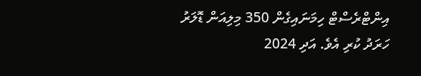އިންޓްރެސްޓް ހިމަނައިގެން 350 މިލިއަން ޑޮލަރު ހަރަދު ކުރި އެވެ. އަދި 2024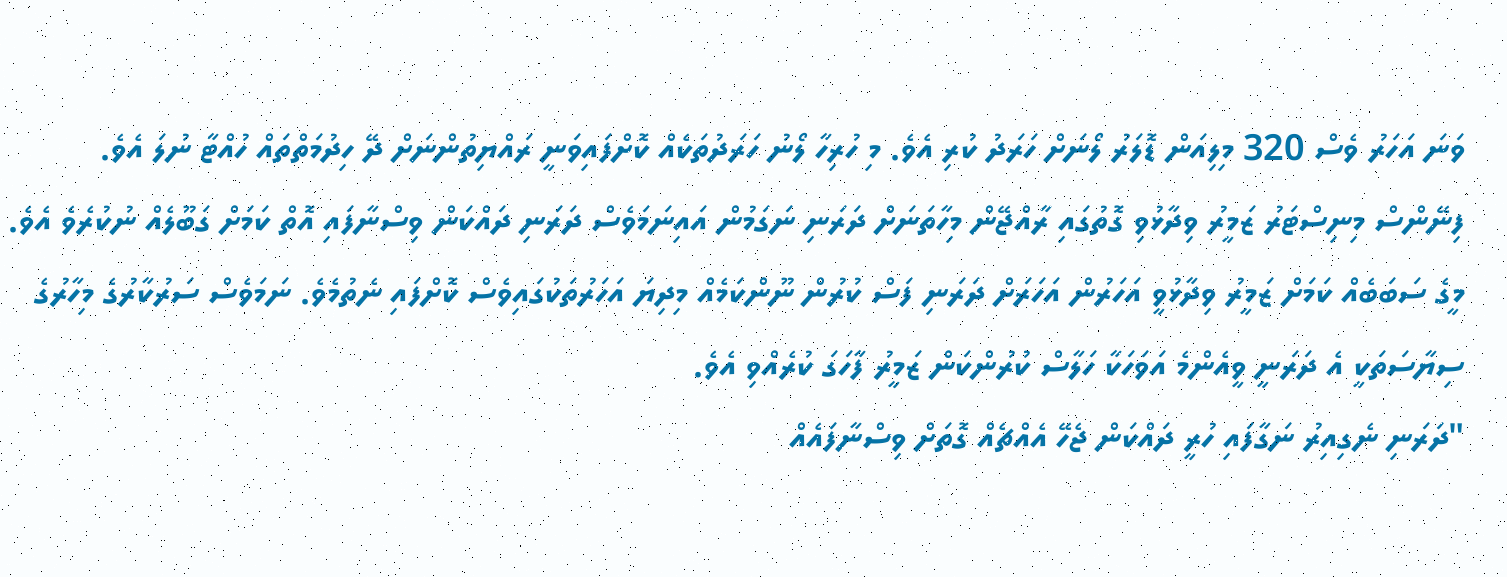ވަނަ އަހަރު ވެސް 320 މިލިއަން ޑޮލަރު ލޯނަށް ހަރަދު ކުރި އެވެ. މި ހުރިހާ ލޯނު ހަރަދުތަކެއް ކޮށްފައިވަނީ ރައްޔިތުންނަށް ދޭ ހިދުމަތްތައް ހުއްޓާ ނުލަ އެވެ.
ފިނޭންސް މިނިސްޓަރު ޒަމީރު ވިދާޅުވި ގޮތުގައި ރާއްޖޭން މިހާތަނަށް ދަރަނި ނަގަމުން އައިނަމަވެސް ދަރަނި ދައްކަން ވިސްނާފައި އޮތް ކަމަށް ގަބޫލެއް ނުކުރެވެ އެވެ. މީގެ ސަބަބެއް ކަމަށް ޒަމީރު ވިދާޅުވީ އަހަރުން އަހަރަށް ދަރަނި ފަސް ކުރުން ނޫންކަމެއް މިދިޔަ އަހަރުތަކުގައިވެސް ކޮށްފައި ނެތުމެވެ. ނަމަވެސް ސަރުކާރުގެ މިހާރުގެ ސިޔާސަތަކީ އެ ދަރަނީ ވީއެންމެ އަވަހަކާ ހަލާސް ކުރުންކަން ޒަމީރު ފާހަގަ ކުރެއްވި އެވެ.
"ދަރަނި ނެގިއިރު ނަގާފައި ހުރީ ދައްކަން ޖެހޭ އެއްޗެއް ގޮތަށް ވިސްނާފައެއް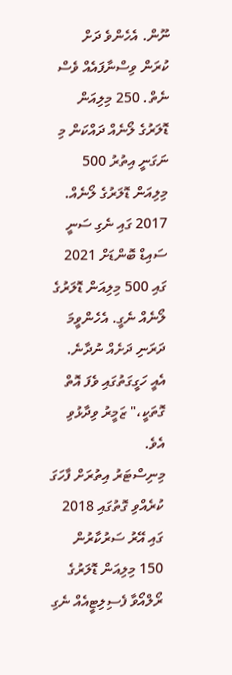ނޫން. އެހެންވެ ދަށް ކުރަން ވިސްނާފައެއް ވެސް ނެތް. 250 މިލިއަން ޑޮލަރުގެ ލޯނެއް ދައްކަން މި ނަގަނީ އިތުރު 500 މިލިއަން ޑޮލަރުގެ ލޯނެއް. 2017 ގައި ނެގި ސަނީ ސައިޑް ބޮންޑަށް 2021 ގައި 500 މިލިއަން ޑޮލަރުގެ ލޯނެއް ނެގީ. އެހެންވީމަ ދަރަނި ދަށެއް ނުދާނެ. އެއީ ހަގީގަތުގައި ވެފަ އޮތް ގޮތަކީ،" ޒަމީރު ވިދާޅުވި އެވެ.
މިނިސްޓަރު އިތުރަށް ފާހަގަ ކުރެއްވި ގޮތުގައި 2018 ގައި އޭރު ސަރުކާރުން 150 މިލިއަން ޑޮލަރުގެ ރޯލްއޯވާ ފެސިލިޓީއެއް ނެގި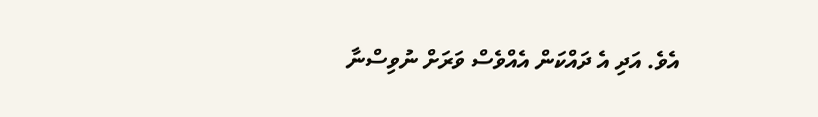އެވެ. އަދި އެ ދައްކަން އެއްވެސް ވަރަށް ނުވިސްނާ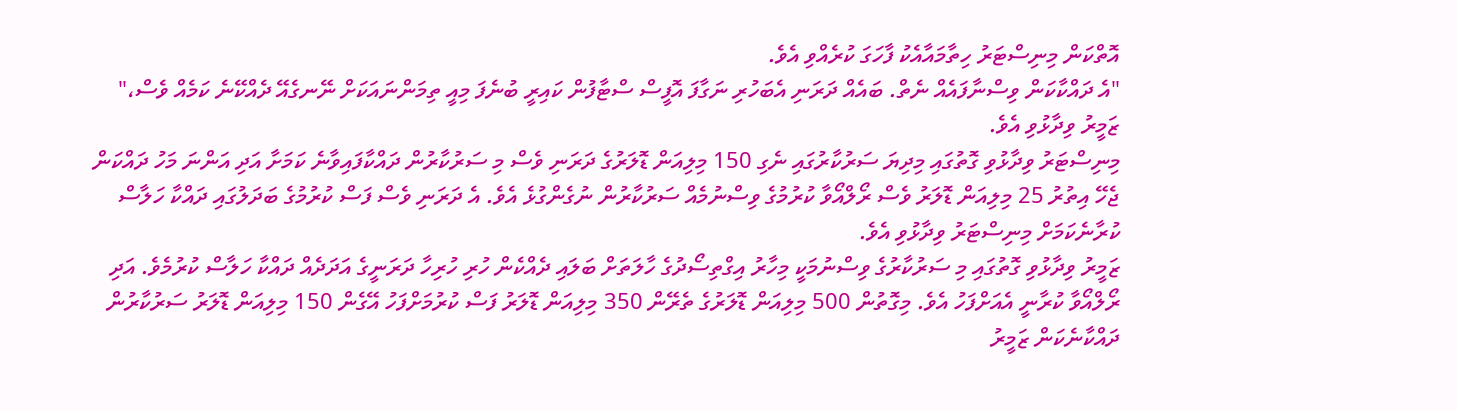އޮތްކަން މިނިސްޓަރު ހިތާމައާއެކު ފާހަގަ ކުރެއްވި އެވެ.
"އެ ދައްކާކަން ވިސްނާފައެއް ނެތް. ބައެއް ދަރަނި އެބަހުރި ނަގާފަ އޮފީސް ސްޓާފުން ކައިރީ ބުނެފަ މިއީ ތިމަންނައަކަށް ނޭނގެއޭ ދެއްކޭނެ ކަމެއް ވެސް،" ޒަމީރު ވިދާޅުވި އެވެ.
މިނިސްޓަރު ވިދާޅުވި ގޮތުގައި މިދިޔަ ސަރުކާރުގައި ނެގި 150 މިލިއަން ޑޮލަރުގެ ދަރަނި ވެސް މި ސަރުކާރުން ދައްކާފައިވާނެ ކަމަށާ އަދި އަންނަ މަހު ދައްކަން ޖެހޭ އިތުރު 25 މިލިއަން ޑޮލަރު ވެސް ރޯލްއޯވާ ކުރުމުގެ ވިސްނުމެއް ސަރުކާރުން ނުގެންގުޅެ އެވެ. އެ ދަރަނި ވެސް ފަސް ކުރުމުގެ ބަދަލުގައި ދައްކާ ހަލާސް ކުރާނެކަމަށް މިނިސްޓަރު ވިދާޅުވި އެވެ.
ޒަމީރު ވިދާޅުވި ގޮތުގައި މި ސަރުކާރުގެ ވިސްނުމަކީ މިހާރު އިގްތިސޯދުގެ ހާލަތަށް ބަލައި ދެއްކެން ހުރި ހުރިހާ ދަރަނީގެ އަދަދެއް ދައްކާ ހަލާސް ކުރުމެވެ. އަދި ރޯލްއޯވާ ކުރާނީ އެއަށްފަހު އެވެ. މިގޮތުން 500 މިލިއަން ޑޮލަރުގެ ތެރޭން 350 މިލިއަން ޑޮލަރު ފަސް ކުރުމަށްފަހު އޭގެން 150 މިލިއަން ޑޮލަރު ސަރުކާރުން ދައްކާނެކަން ޒަމީރު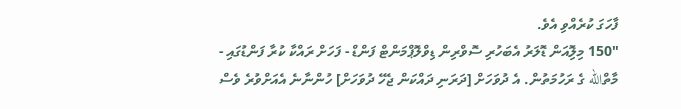ފާހަގަ ކުރެއްވި އެވެ.
"150 މިލިޮއަން ޑޮލަރު އެބަހުރި ސޮވްރިން ޑިވްލޮޕްމަންޓް ފަންޑް - ފަހަށް ރައްކާ ކުރާ ފަންޑުގައި - މާތްالله ގެ ރަހުމަތުން. އެ ދުވަހަށް [ދަރަނި ދައްކަން ޖެހޭ ދުވަހަށް] ހުންނާނެ އެއަށްވުރެ ވެސް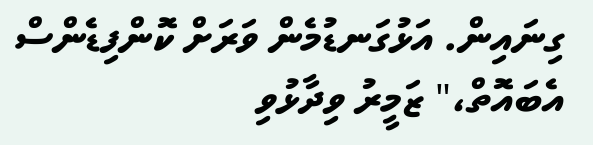ގިނައިން. އަޅުގަނޑުމެން ވަރަށް ކޮންފިޑެންސް އެބައޮތް،" ޒަމީރު ވިދާޅުވި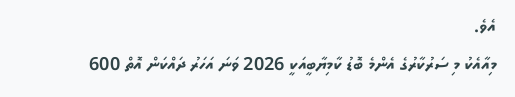އެވެ.
މިއާއެކު މި ސަރުކާރުގެ އެންމެ ބޮޑު ކާމިޔާބީއަކީ 2026 ވަނަ އަހަރު ދައްކަން އޮތް 600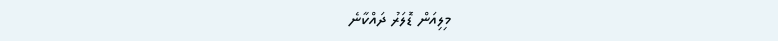މިލިއަން ޑޮލަރު ދައްކާނެ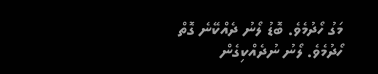މަގު ހޯދުމެވެ. ބޮޑު ލޯނު ދެއްކޭނެ ގޮތް ހޯދުމެވެ. ލޯނު ނުދެއްކިގެން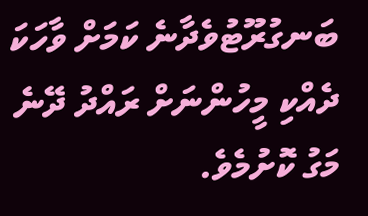ބަނގުރޫޓުވެދާނެ ކަމަށް ވާހަކަ ދެއްކި މީހުންނަށް ރައްދު ދޭނެ މަގު ކޮށުމެވެ.